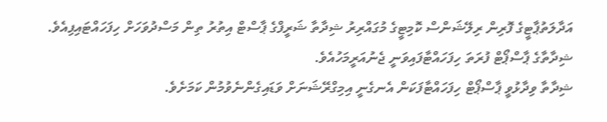އަދާލަތުޕާޓީގެ ފޮރިން ރިލޭޝަންސް ކޮމިޓީގެ މުގައްރިރު ޝިދާތާ ޝަރީފްގެ ޕާސްޓް އިތުރު ތިން މަސްދުވަހަށް ހިފަހައްޓައިފިއެވެ.
ޝިދާތާގެ ޕާސްޕޯޓް ފުރަތަ ހިފަހައްޓާފައިވަނީ ޖެނުއަރީމަހުއެވެ.
ޝިދާތާ ވިދާޅުވީ ޕާސްޕޯޓް ހިފަހައްޓާފަކަން އެނގެނީ އިމިގްރޭޝަނަށް ވަޑައިގެންނެވުމުން ކަމަށެވެ.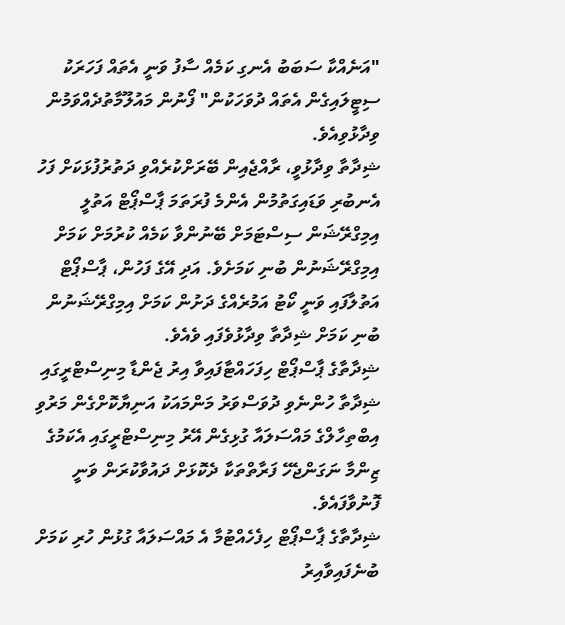"އަނެއްކާ ސަބަބު އެނގި ކަމެއް ސާފު ވަނީ އެތައް ފަހަރަކު ސިޓީލައިގެން އެތައް ދުވަހަކުން" ފޯނުން މައުލޫމާތުދެއްވަމުން ވިދާޅުވިއެވެ.
ޝިދާތާ ވިދާޅުވީ، ރާއްޖެއިން ބޭރަށްކުރެއްވި ދަތުރުފުޅަކަށް ފަހު އެނބުރި ވަޑައިގަތުމުން އެންމެ ފުރަތަމަ ޕާސްޕޯޓް އަތުލީ އިމިގްރޭޝަން ސިސްޓަމަށް ބޭނުންވާ ކަމެއް ކުރުމަށް ކަމަށް އިމިގްރޭޝަނުން ބުނި ކަމަށެވެ. އަދި އޭގެ ފަހުން، ޕާސްޕޯޓް އަތުލާފައި ވަނީ ކޯޓު އަމުރެއްގެ ދަށުން ކަމަށް އިމިގްރޭޝަނުން ބުނި ކަމަށް ޝިދާތާ ވިދާޅުވެފައި ވެއެވެ.
ޝިދާތާގެ ޕާސްޕޯޓް ހިފަހައްޓާފައިވާ އިރު ޖެންޑާ މިނިސްޓްރީގައި ޝިދާތާ ހުންނެވި ދުވަސްވަރު މަންމައަކު އަނިޔާކޮށްގެން މަރުވި އިބްތިހާލްގެ މައްސަލައާ ގުޅިގެން އޭރު މިނިސްޓްރީގައި އެކަމުގެ ޒިންމާ ނަގަންޖެހޭ ފަރާތްތަކާ ދެކޮޅަށް ދައުވާކުރަން ވަނީ ފޮނުވާފައެވެ.
ޝިދާތާގެ ޕާސްޕޯޓް ހިފެހެއްޓުމާ އެ މައްސަލައާ ގުޅުން ހުރި ކަމަށް ބުނެފައިވާއިރު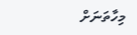މިހާތަނަށް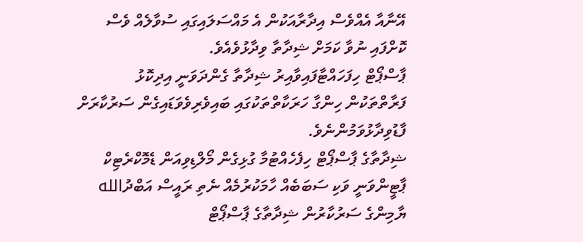އޭނާއާ އެއްވެސް އިދާރާއަކުން އެ މައްސަލައިގައި ސުވާލެއް ވެސް ކޮށްފައި ނުވާ ކަމަށް ޝިދާތާ ވިދާޅުވެއެވެ.
ޕާސްޕޯޓް ހިފަހައްޓާފައިވާއިރު ޝިދާތާ ގެންދަވަނީ އިދިކޮޅު ފަރާތްތަކުން ހިންގާ ހަރަކާތްތަކުގައި ބައިވެރިވެވަޑައިގެން ސަރުކާރަށް ފާޑުވިދާޅުވަމުންނެވެ.
ޝިދާތާގެ ޕާސްޕޯޓް ހިފެހެއްޓުމާ ގުޅިގެން މޯލްޑިވިއަން ޑެމޮކްރެޓިކް ޕާޓީންވަނީ ވަކި ސަބަބެއް ހާމަކުރުމެއް ނެތި ރައީސް އަބްދުالله ޔާމިންގެ ސަރުކާރުން ޝިދާތާގެ ޕާސްޕޯޓް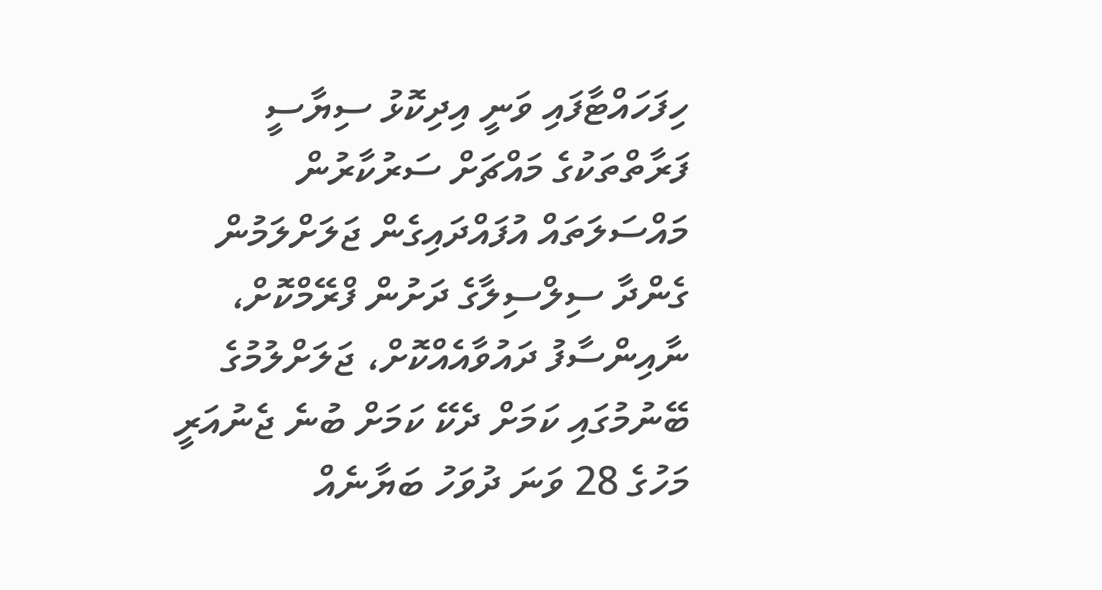ހިފަހައްޓާފައި ވަނީ އިދިކޮޅު ސިޔާސީ ފަރާތްތަކުގެ މައްޗަށް ސަރުކާރުން މައްސަލަތައް އުފައްދައިގެން ޖަލަށްލަމުން ގެންދާ ސިލްސިލާގެ ދަށުން ފްރޭމްކޮށް، ނާއިންސާފު ދައުވާއެއްކޮށް، ޖަލަށްލުމުގެ ބޭނުމުގައި ކަމަށް ދެކޭ ކަމަށް ބުނެ ޖެނުއަރީ މަހުގެ 28 ވަނަ ދުވަހު ބަޔާނެއް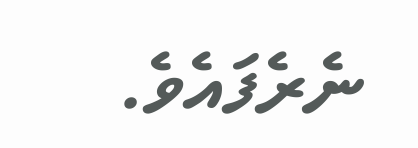ނެރެފައެވެ.